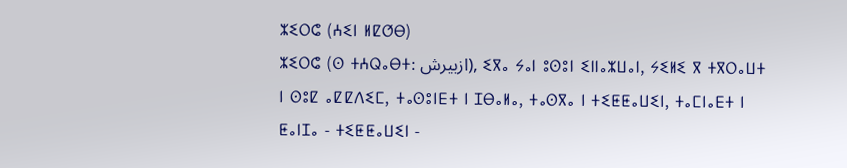ⵣⵉⵔⵛ (ⵄⵉⵏ ⵍⵇⵚⴱ)
ⵣⵉⵔⵛ (ⵙ ⵜⵄⵕⴰⴱⵜ: ازبيرش), ⵉⴳⴰ ⵢⴰⵏ ⵓⵙⵓⵏ ⵉⵏⵏⴰⵣⵡⴰⵏ, ⵢⵉⵍⵉ ⴳ ⵜⴳⵔⴰⵡⵜ ⵏ ⵙⵓⵇ ⴰⵇⵇⴷⵉⵎ, ⵜⴰⵙⵓⵏⴹⵜ ⵏ ⵊⴱⴰⵍⴰ, ⵜⴰⵙⴳⴰ ⵏ ⵜⵉⵟⵟⴰⵡⵉⵏ, ⵜⴰⵎⵏⴰⴹⵜ ⵏ ⵟⴰⵏⵊⴰ - ⵜⵉⵟⵟⴰⵡⵉⵏ -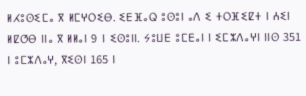ⵍⵃⵓⵙⵉⵎⴰ ⴳ ⵍⵎⵖⵔⵉⴱ. ⵉⴹⴼⴰⵕ ⵓⵙⵓⵏ ⴰⴷ ⵉ ⵜⵔⴼⵉⵇⵜ ⵏ ⵄⵉⵏ ⵍⵇⵚⴱ ⵏⵏⴰ ⴳ ⵍⵍⴰⵏ 9 ⵏ ⵉⵙⵓⵏⵏ. ⵢⵓⵡⴹ ⵓⵎⴹⴰⵏ ⵏ ⵉⵎⵣⴷⴰⵖⵏ ⵏⵏⵙ 351 ⵏ ⵓⵎⵣⴷⴰⵖ, ⴳⵉⵙⵏ 165 ⵏ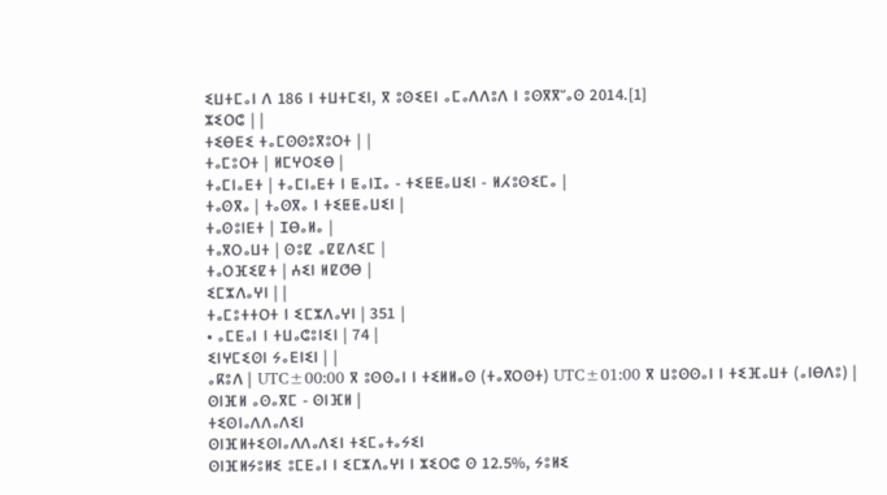ⵉⵡⵜⵎⴰⵏ ⴷ 186 ⵏ ⵜⵡⵜⵎⵉⵏ, ⴳ ⵓⵙⵉⴹⵏ ⴰⵎⴰⴷⴷⵓⴷ ⵏ ⵓⵙⴳⴳⵯⴰⵙ 2014.[1]
ⵣⵉⵔⵛ | |
ⵜⵉⴱⴹⵉ ⵜⴰⵎⵙⵙⵓⴳⵓⵔⵜ | |
ⵜⴰⵎⵓⵔⵜ | ⵍⵎⵖⵔⵉⴱ |
ⵜⴰⵎⵏⴰⴹⵜ | ⵜⴰⵎⵏⴰⴹⵜ ⵏ ⵟⴰⵏⵊⴰ - ⵜⵉⵟⵟⴰⵡⵉⵏ - ⵍⵃⵓⵙⵉⵎⴰ |
ⵜⴰⵙⴳⴰ | ⵜⴰⵙⴳⴰ ⵏ ⵜⵉⵟⵟⴰⵡⵉⵏ |
ⵜⴰⵙⵓⵏⴹⵜ | ⵊⴱⴰⵍⴰ |
ⵜⴰⴳⵔⴰⵡⵜ | ⵙⵓⵇ ⴰⵇⵇⴷⵉⵎ |
ⵜⴰⵔⴼⵉⵇⵜ | ⵄⵉⵏ ⵍⵇⵚⴱ |
ⵉⵎⵣⴷⴰⵖⵏ | |
ⵜⴰⵎⵓⵜⵜⵔⵜ ⵏ ⵉⵎⵣⴷⴰⵖⵏ | 351 |
• ⴰⵎⴹⴰⵏ ⵏ ⵜⵡⴰⵛⵓⵏⵉⵏ | 74 |
ⵉⵏⵖⵎⵉⵙⵏ ⵢⴰⴹⵏⵉⵏ | |
ⴰⴽⵓⴷ | UTC±00:00 ⴳ ⵓⵙⵙⴰⵏ ⵏ ⵜⵉⵍⵍⴰⵙ (ⵜⴰⴳⵔⵙⵜ) UTC±01:00 ⴳ ⵡⵓⵙⵙⴰⵏ ⵏ ⵜⵉⴼⴰⵡⵜ (ⴰⵏⴱⴷⵓ) |
ⵙⵏⴼⵍ ⴰⵙⴰⴳⵎ - ⵙⵏⴼⵍ |
ⵜⵉⵙⵏⴰⴷⴷⴰⴷⵉⵏ
ⵙⵏⴼⵍⵜⵉⵙⵏⴰⴷⴷⴰⴷⵉⵏ ⵜⵉⵎⴰⵜⴰⵢⵉⵏ
ⵙⵏⴼⵍⵢⵓⵍⵉ ⵓⵎⴹⴰⵏ ⵏ ⵉⵎⵣⴷⴰⵖⵏ ⵏ ⵣⵉⵔⵛ ⵙ 12.5%, ⵢⵓⵍⵉ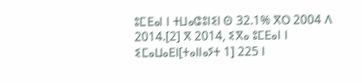ⵓⵎⴹⴰⵏ ⵏ ⵜⵡⴰⵛⵓⵏⵉⵏ ⵙ 32.1% ⴳⵔ 2004 ⴷ 2014.[2] ⴳ 2014, ⵉⴳⴰ ⵓⵎⴹⴰⵏ ⵏ ⵉⵎⴰⵡⴰⴹⵏ[ⵜⴰⵏⵏⴰⵢⵜ 1] 225 ⵏ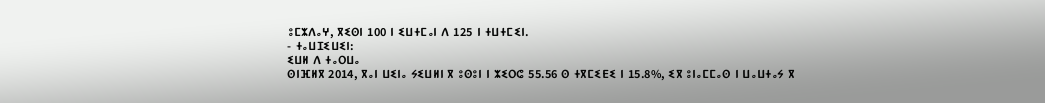ⵓⵎⵣⴷⴰⵖ, ⴳⵉⵙⵏ 100 ⵏ ⵉⵡⵜⵎⴰⵏ ⴷ 125 ⵏ ⵜⵡⵜⵎⵉⵏ.
- ⵜⴰⵡⵊⵉⵡⵉⵏ:
ⵉⵡⵍ ⴷ ⵜⴰⵔⵡⴰ
ⵙⵏⴼⵍⴳ 2014, ⴳⴰⵏ ⵡⵉⵏⴰ ⵢⵉⵡⵍⵏ ⴳ ⵓⵙⵓⵏ ⵏ ⵣⵉⵔⵛ 55.56 ⵙ ⵜⴳⵎⵉⴹⵉ ⵏ 15.8%, ⵉⴳ ⵓⵏⴰⵎⵎⴰⵙ ⵏ ⵡⴰⵡⵜⴰⵢ ⴳ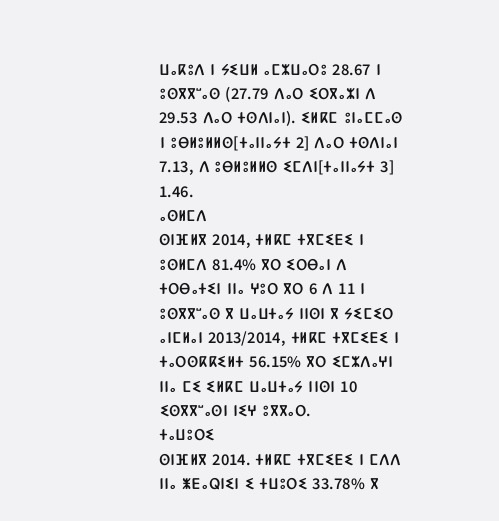ⵡⴰⴽⵓⴷ ⵏ ⵢⵉⵡⵍ ⴰⵎⵣⵡⴰⵔⵓ 28.67 ⵏ ⵓⵙⴳⴳⵯⴰⵙ (27.79 ⴷⴰⵔ ⵉⵔⴳⴰⵣⵏ ⴷ 29.53 ⴷⴰⵔ ⵜⵙⴷⵏⴰⵏ). ⵉⵍⴽⵎ ⵓⵏⴰⵎⵎⴰⵙ ⵏ ⵓⴱⵍⵓⵍⵍⵙ[ⵜⴰⵏⵏⴰⵢⵜ 2] ⴷⴰⵔ ⵜⵙⴷⵏⴰⵏ 7.13, ⴷ ⵓⴱⵍⵓⵍⵍⵙ ⵉⵎⴷⵏ[ⵜⴰⵏⵏⴰⵢⵜ 3] 1.46.
ⴰⵙⵍⵎⴷ
ⵙⵏⴼⵍⴳ 2014, ⵜⵍⴽⵎ ⵜⴳⵎⵉⴹⵉ ⵏ ⵓⵙⵍⵎⴷ 81.4% ⴳⵔ ⵉⵔⴱⴰⵏ ⴷ ⵜⵔⴱⴰⵜⵉⵏ ⵏⵏⴰ ⵖⵓⵔ ⴳⵔ 6 ⴷ 11 ⵏ ⵓⵙⴳⴳⵯⴰⵙ ⴳ ⵡⴰⵡⵜⴰⵢ ⵏⵏⵙⵏ ⴳ ⵢⵉⵎⵉⵔ ⴰⵏⵎⵍⴰⵏ 2013/2014, ⵜⵍⴽⵎ ⵜⴳⵎⵉⴹⵉ ⵏ ⵜⴰⵔⵙⴽⴽⵉⵍⵜ 56.15% ⴳⵔ ⵉⵎⵣⴷⴰⵖⵏ ⵏⵏⴰ ⵎⵉ ⵉⵍⴽⵎ ⵡⴰⵡⵜⴰⵢ ⵏⵏⵙⵏ 10 ⵉⵙⴳⴳⵯⴰⵙⵏ ⵏⵉⵖ ⵓⴳⴳⴰⵔ.
ⵜⴰⵡⵓⵔⵉ
ⵙⵏⴼⵍⴳ 2014. ⵜⵍⴽⵎ ⵜⴳⵎⵉⴹⵉ ⵏ ⵎⴷⴷ ⵏⵏⴰ ⵥⴹⴰⵕⵏⵉⵏ ⵉ ⵜⵡⵓⵔⵉ 33.78% ⴳ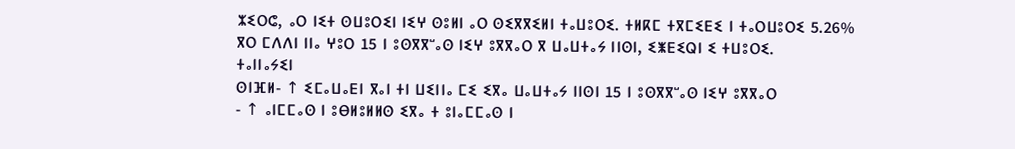ⵣⵉⵔⵛ, ⴰⵔ ⵏⵉⵜ ⵙⵡⵓⵔⵉⵏ ⵏⵉⵖ ⵙⵓⵍⵏ ⴰⵔ ⵙⵉⴳⴳⵉⵍⵏ ⵜⴰⵡⵓⵔⵉ. ⵜⵍⴽⵎ ⵜⴳⵎⵉⴹⵉ ⵏ ⵜⴰⵔⵡⵓⵔⵉ 5.26% ⴳⵔ ⵎⴷⴷⵏ ⵏⵏⴰ ⵖⵓⵔ 15 ⵏ ⵓⵙⴳⴳⵯⴰⵙ ⵏⵉⵖ ⵓⴳⴳⴰⵔ ⴳ ⵡⴰⵡⵜⴰⵢ ⵏⵏⵙⵏ, ⵉⵥⴹⵉⵕⵏ ⵉ ⵜⵡⵓⵔⵉ.
ⵜⴰⵏⵏⴰⵢⵉⵏ
ⵙⵏⴼⵍ- ↑ ⵉⵎⴰⵡⴰⴹⵏ ⴳⴰⵏ ⵜⵏ ⵡⵉⵏⵏⴰ ⵎⵉ ⵉⴳⴰ ⵡⴰⵡⵜⴰⵢ ⵏⵏⵙⵏ 15 ⵏ ⵓⵙⴳⴳⵯⴰⵙ ⵏⵉⵖ ⵓⴳⴳⴰⵔ
- ↑ ⴰⵏⵎⵎⴰⵙ ⵏ ⵓⴱⵍⵓⵍⵍⵙ ⵉⴳⴰ ⵜ ⵓⵏⴰⵎⵎⴰⵙ ⵏ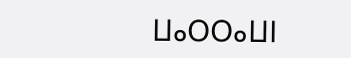ⵡⴰⵔⵔⴰⵡⵏ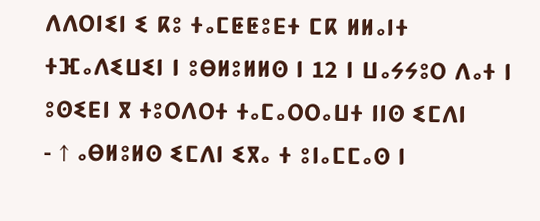ⴷⴷⵔⵏⵉⵏ ⵉ ⴽⵓ ⵜⴰⵎⵟⵟⵓⴹⵜ ⵎⴽ ⵍⵍⴰⵏⵜ ⵜⴼⴰⴷⵉⵡⵉⵏ ⵏ ⵓⴱⵍⵓⵍⵍⵙ ⵏ 12 ⵏ ⵡⴰⵢⵢⵓⵔ ⴷⴰⵜ ⵏ ⵓⵙⵉⴹⵏ ⴳ ⵜⵓⵔⴷⵔⵜ ⵜⴰⵎⴰⵔⵔⴰⵡⵜ ⵏⵏⵙ ⵉⵎⴷⵏ
- ↑ ⴰⴱⵍⵓⵍⵙ ⵉⵎⴷⵏ ⵉⴳⴰ ⵜ ⵓⵏⴰⵎⵎⴰⵙ ⵏ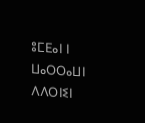ⵓⵎⴹⴰⵏ ⵏ ⵡⴰⵔⵔⴰⵡⵏ ⴷⴷⵔⵏⵉⵏ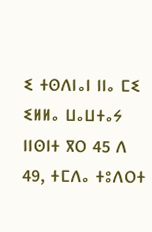ⵉ ⵜⵙⴷⵏⴰⵏ ⵏⵏⴰ ⵎⵉ ⵉⵍⵍⴰ ⵡⴰⵡⵜⴰⵢ ⵏⵏⵙⵏⵜ ⴳⵔ 45 ⴷ 49, ⵜⵎⴷⴰ ⵜⵓⴷⵔⵜ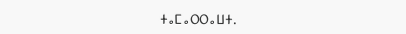ⵜⴰⵎⴰⵔⵔⴰⵡⵜ.